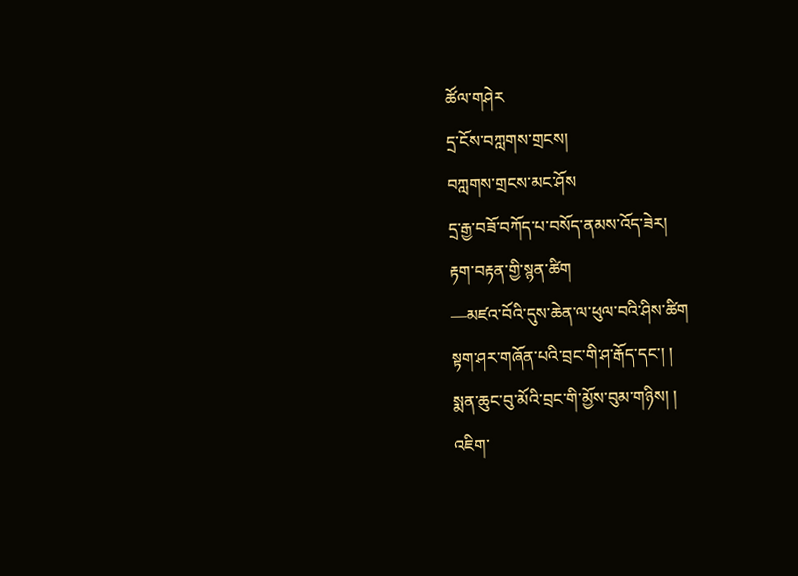ཚོལ་གཤེར
དྲ་ངོས་བཀླགས་གྲངས།
བཀླགས་གྲངས་མང་ཤོས
དྲ་རྒྱ་བཟོ་བཀོད་པ་བསོད་ནམས་འོད་ཟེར།
རྟག་བརྟན་གྱི་སྙན་ཚིག
—མཛའ་བོའི་དུས་ཆེན་ལ་ཕུལ་བའི་ཤིས་ཚིག
སྟག་ཤར་གཞོན་པའི་བྲང་གི་ཤ་རྒོད་དང་། །
སྨན་ཆུང་བུ་མོའི་བྲང་གི་མྱོས་བུམ་གཉིས། །
འཇིག་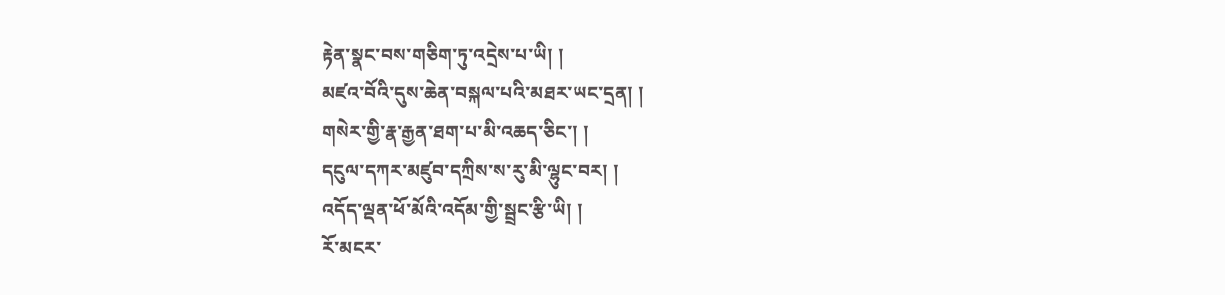རྟེན་སྣང་བས་གཅིག་ཏུ་འདྲེས་པ་ཡི། །
མཛའ་བོའི་དུས་ཆེན་བསྐལ་པའི་མཐར་ཡང་དྲན། །
གསེར་གྱི་རྣ་རྒྱན་ཐག་པ་མི་འཆད་ཅིང་། །
དངུལ་དཀར་མཛུབ་དཀྲིས་ས་རུ་མི་ལྷུང་བར། །
འདོད་ལྡན་ཕོ་མོའི་འདོམ་གྱི་སྦྲང་རྩི་ཡི། །
རོ་མངར་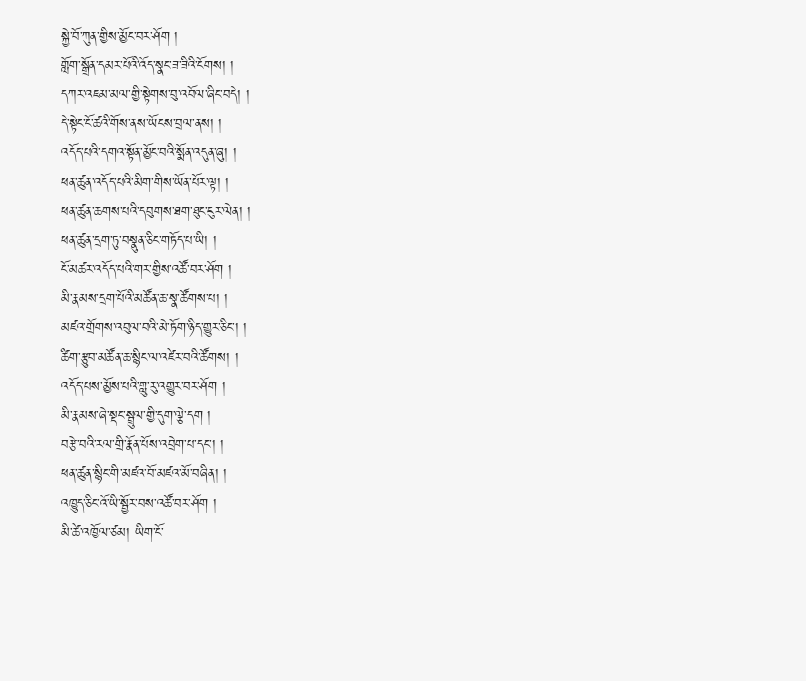སྐྱེ་བོ་ཀུན་གྱིས་མྱོང་བར་ཤོག །
གློག་སྒྲོན་དམར་པོའི་འོད་སྣང་ཟ་ཟིའི་ངོགས། །
དཀར་འཇམ་མལ་གྱི་སྟེགས་བུ་འབོལ་ཞིང་བདེ། །
དེ་སྟེང་ངོ་ཚའི་གོས་ནས་ཡོངས་བྲལ་ནས། །
འདོད་པའི་དགའ་སྟོན་མྱོང་བའི་སྨོན་འདུན་ཞུ། །
ཕན་ཚུན་འདོད་པའི་མིག་གིས་ཡོན་པོར་ལྟ། །
ཕན་ཚུན་ཆགས་པའི་དབུགས་ཐག་ཐུང་ངུར་ལེན། །
ཕན་ཚུན་དྲག་ཏུ་བསྣུན་ཅིང་གཏོད་པ་ཡི། །
ངོ་མཚར་འདོད་པའི་གར་གྱིས་འཚོ་བར་ཤོག །
མི་རྣམས་དྲག་པོའི་མཚོན་ཆ་སྣ་ཚོགས་པ། །
མཛའ་གྲོགས་འབུལ་བའི་མེ་ཏོག་ཉིད་གྱུར་ཅིང་། །
ཚིག་རྩུབ་མཚོན་ཆ་སྙིང་ལ་འཛེར་བའི་ཚོགས། །
འདོད་པས་མྱོས་པའི་གླུ་རུ་འགྱུར་བར་ཤོག །
མི་རྣམས་ཞེ་སྡང་སྦྲུལ་གྱི་དུག་ལྕེ་དག །
བརྩེ་བའི་རལ་གྲི་རྣོན་པོས་འབྲེག་པ་དང་། །
ཕན་ཚུན་སྙིང་གི་མཛའ་བོ་མཛའ་མོ་བཞིན། །
འཁྱུད་ཅིང་འོ་ཡི་སྦྱོར་བས་འཚོ་བར་ཤོག །
མི་ཚེ་འཁྱོལ་ཙམ། ཡིག་ངོ་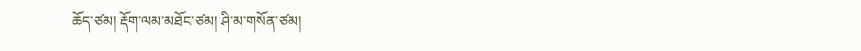ཆོད་ཙམ། རྡོག་ལམ་མཐོང་ཙམ། ཤི་མ་གསོན་ཙམ།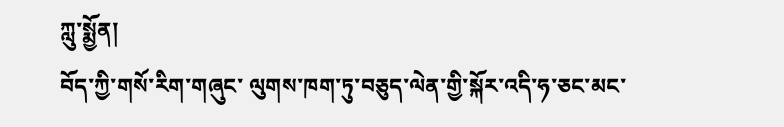ཀླུ་སྨྱོན།
བོད་ཀྱི་གསོ་རིག་གཞུང་ ལུགས་ཁག་ཏུ་བཅུད་ལེན་གྱི་སྐོར་འདི་ཧ་ཅང་མང་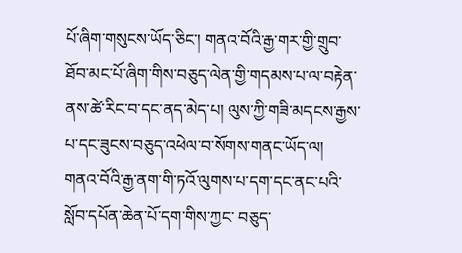པོ་ཞིག་གསུངས་ཡོད་ཅིང་། གནའ་བོའི་རྒྱ་གར་གྱི་གྲུབ་ཐོབ་མང་པོ་ཞིག་གིས་བཅུད་ལེན་གྱི་གདམས་པ་ལ་བརྟེན་ ནས་ཚེ་རིང་བ་དང་ནད་མེད་པ། ལུས་ཀྱི་གཟི་མདངས་རྒྱས་པ་དང་ཟུངས་བཅུད་འཕེལ་བ་སོགས་གནང་ཡོད་ལ། གནའ་བོའི་རྒྱ་ནག་གི་ཏའོ་ལུགས་པ་དག་དང་ནང་པའི་སློབ་དཔོན་ཆེན་པོ་དག་གིས་ཀྱང་ བཅུད་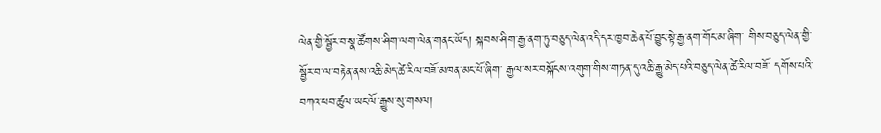ལེན་གྱི་སྦྱོར་བ་སྣ་ཚོགས་ཤིག་ལག་ལེན་གནང་ཡོད། སྐབས་ཤིག་རྒྱ་ནག་ཏུ་བཅུད་ལེན་འདི་དར་ཁྱབ་ཆེན་པོ་བྱུང་སྟེ་རྒྱ་ནག་གོང་མ་ཞིག་ གིས་བཅུད་ལེན་གྱི་སྦྱོར་བ་ལ་བརྟེན་ནས་འཆི་མེད་ཚེ་རིལ་བཟོ་མཁན་མང་པོ་ཞིག་ རྒྱལ་སར་བསྐོངས་འགུག་གིས་གཏན་དུ་འཆི་རྒྱུ་མེད་པའི་བཅུད་ལེན་ཚེ་རིལ་བཟོ་ དགོས་པའི་བཀའ་ཕབ་ཚུལ་ཡང་ལོ་རྒྱུས་སུ་གསལ།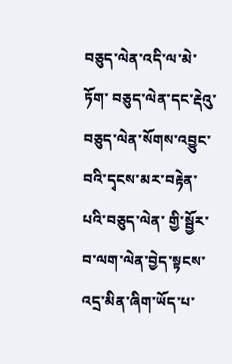བཅུད་ལེན་འདི་ལ་མེ་ཏོག་ བཅུད་ལེན་དང་རྡེའུ་བཅུད་ལེན་སོགས་འབྱུང་བའི་དྭངས་མར་བརྟེན་པའི་བཅུད་ལེན་ གྱི་སྦྱོར་བ་ལག་ལེན་བྱེད་སྟངས་འདྲ་མིན་ཞིག་ཡོད་པ་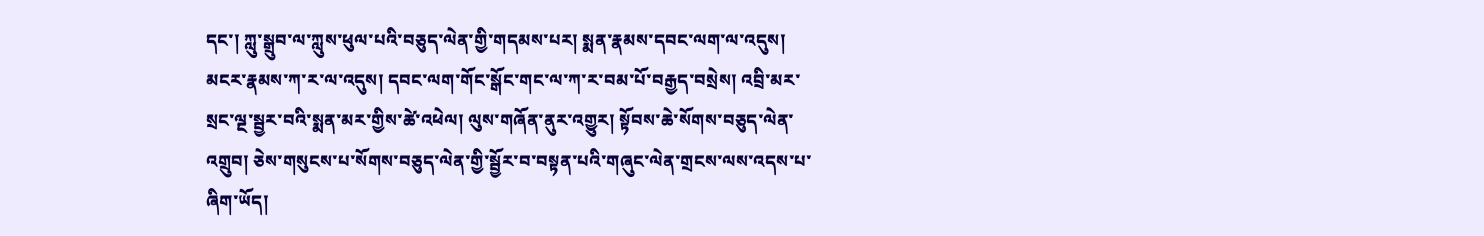དང་། ཀླུ་སྒྲུབ་ལ་ཀླུས་ཕུལ་པའི་བཅུད་ལེན་གྱི་གདམས་པར། སྨན་རྣམས་དབང་ལག་ལ་འདུས། མངར་རྣམས་ཀ་ར་ལ་འདུས། དབང་ལག་གོང་སྒོང་གང་ལ་ཀ་ར་བམ་པོ་བརྒྱད་བསྲེས། འབྲི་མར་སྲང་ལྔ་སྦྱར་བའི་སྨན་མར་གྱིས་ཚེ་འཕེལ། ལུས་གཞོན་ནུར་འགྱུར། སྟོབས་ཆེ་སོགས་བཅུད་ལེན་འགྲུབ། ཅེས་གསུངས་པ་སོགས་བཅུད་ལེན་གྱི་སྦྱོར་བ་བསྟན་པའི་གཞུང་ལེན་གྲངས་ལས་འདས་པ་ ཞིག་ཡོད།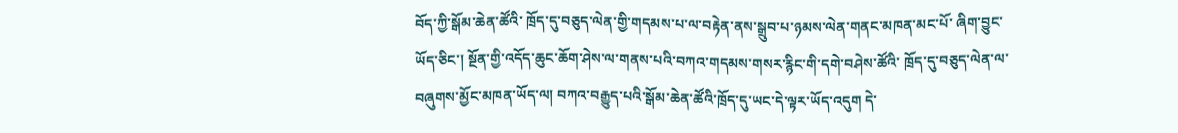བོད་ཀྱི་སྒོམ་ཆེན་ཚོའི་ ཁྲོད་དུ་བཅུད་ལེན་གྱི་གདམས་པ་ལ་བརྟེན་ནས་སྒྲུབ་པ་ཉམས་ལེན་གནང་མཁན་མང་པོ་ ཞིག་བྱུང་ཡོད་ཅིང་། སྔོན་གྱི་འདོད་ཆུང་ཆོག་ཤེས་ལ་གནས་པའི་བཀའ་གདམས་གསར་རྙིང་གི་དགེ་བཤེས་ཚོའི་ ཁྲོད་དུ་བཅུད་ལེན་ལ་བཞུགས་མྱོང་མཁན་ཡོད་ལ། བཀའ་བརྒྱུད་པའི་སྒོམ་ཆེན་ཚོའི་ཁྲོད་དུ་ཡང་དེ་ལྟར་ཡོད་འདུག དེ་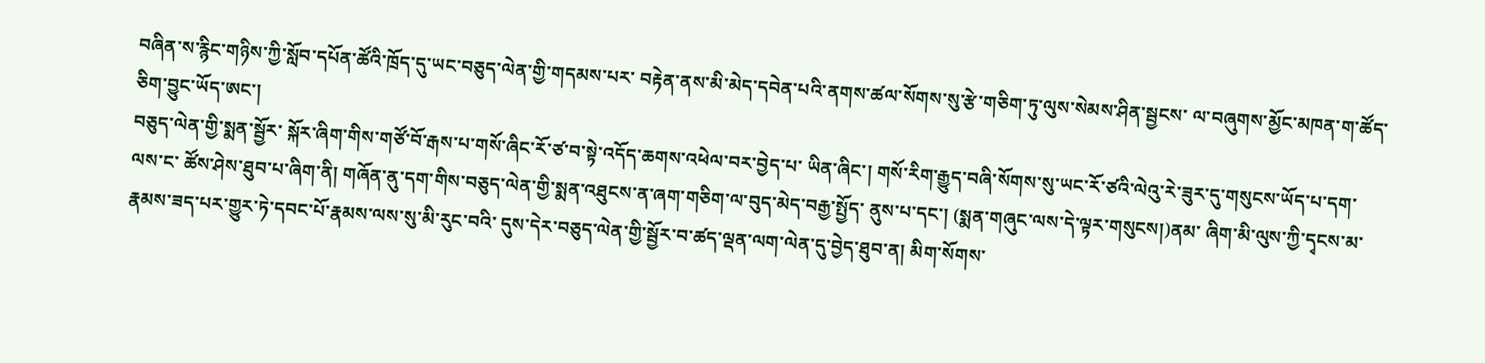བཞིན་ས་རྙིང་གཉིས་ཀྱི་སློབ་དཔོན་ཚོའི་ཁྲོད་དུ་ཡང་བཅུད་ལེན་གྱི་གདམས་པར་ བརྟེན་ནས་མི་མེད་དབེན་པའི་ནགས་ཚལ་སོགས་སུ་རྩེ་གཅིག་ཏུ་ལུས་སེམས་ཤིན་སྦྱངས་ ལ་བཞུགས་མྱོང་མཁན་ག་ཚོད་ཅིག་བྱུང་ཡོད་ཨང་།
བཅུད་ལེན་གྱི་སྨན་སྦྱོར་ སྐོར་ཞིག་གིས་གཙོ་བོ་རྒས་པ་གསོ་ཞིང་རོ་ཙ་བ་སྟེ་འདོད་ཆགས་འཕེལ་བར་བྱེད་པ་ ཡིན་ཞིང་། གསོ་རིག་རྒྱུད་བཞི་སོགས་སུ་ཡང་རོ་ཙའི་ལེའུ་རེ་ཟུར་དུ་གསུངས་ཡོད་པ་དག་ལས་ང་ ཚོས་ཤེས་ཐུབ་པ་ཞིག་ནི། གཞོན་ནུ་དག་གིས་བཅུད་ལེན་གྱི་སྨན་འཐུངས་ན་ཞག་གཅིག་ལ་བུད་མེད་བརྒྱ་སྤྱོད་ ནུས་པ་དང་། (སྨན་གཞུང་ལས་དེ་ལྟར་གསུངས།)ནམ་ ཞིག་མི་ལུས་ཀྱི་དྭངས་མ་རྣམས་ཟད་པར་གྱུར་ཏེ་དབང་པོ་རྣམས་ལས་སུ་མི་རུང་བའི་ དུས་དེར་བཅུད་ལེན་གྱི་སྦྱོར་བ་ཚད་ལྡན་ལག་ལེན་དུ་བྱེད་ཐུབ་ན། མིག་སོགས་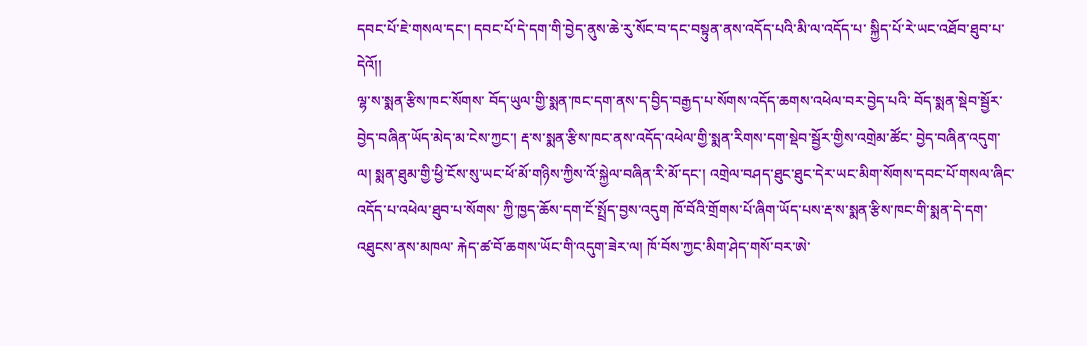དབང་པོ་ཇེ་གསལ་དང་། དབང་པོ་དེ་དག་གི་བྱེད་ནུས་ཆེ་རུ་སོང་བ་དང་བསྟུན་ནས་འདོད་པའི་མི་ལ་འདོད་པ་ སྐྱིད་པོ་རེ་ཡང་འཐོབ་ཐུབ་པ་དེའོ།།
ལྷ་ས་སྨན་རྩིས་ཁང་སོགས་ བོད་ཡུལ་གྱི་སྨན་ཁང་དག་ནས་ད་བྱིད་བརྒྱད་པ་སོགས་འདོད་ཆགས་འཕེལ་བར་བྱེད་པའི་ བོད་སྨན་སྡེབ་སྦྱོར་བྱེད་བཞིན་ཡོད་མེད་མ་ངེས་ཀྱང་། རྡ་ས་སྨན་རྩིས་ཁང་ནས་འདོད་འཕེལ་གྱི་སྨན་རིགས་དག་སྡེབ་སྦྱོར་གྱིས་འགྲེམ་ཚོང་ བྱེད་བཞིན་འདུག་ལ། སྨན་ཐུམ་གྱི་ཕྱི་ངོས་སུ་ཡང་ཕོ་མོ་གཉིས་ཀྱིས་འོ་སྐྱེལ་བཞིན་རི་མོ་དང་། འགྲེལ་བཤད་ཐུང་ཐུང་དེར་ཡང་མིག་སོགས་དབང་པོ་གསལ་ཞིང་འདོད་པ་འཕེལ་ཐུབ་པ་སོགས་ ཀྱི་ཁྱད་ཆོས་དག་ངོ་སྤྲོད་བྱས་འདུག ཁོ་བོའི་གྲོགས་པོ་ཞིག་ཡོད་པས་རྡ་ས་སྨན་རྩིས་ཁང་གི་སྨན་དེ་དག་འཐུངས་ནས་མཁལ་ རྐེད་ཚ་བོ་ཆགས་ཡོང་གི་འདུག་ཟེར་ལ། ཁོ་བོས་ཀྱང་མིག་ཤེད་གསོ་བར་ཨེ་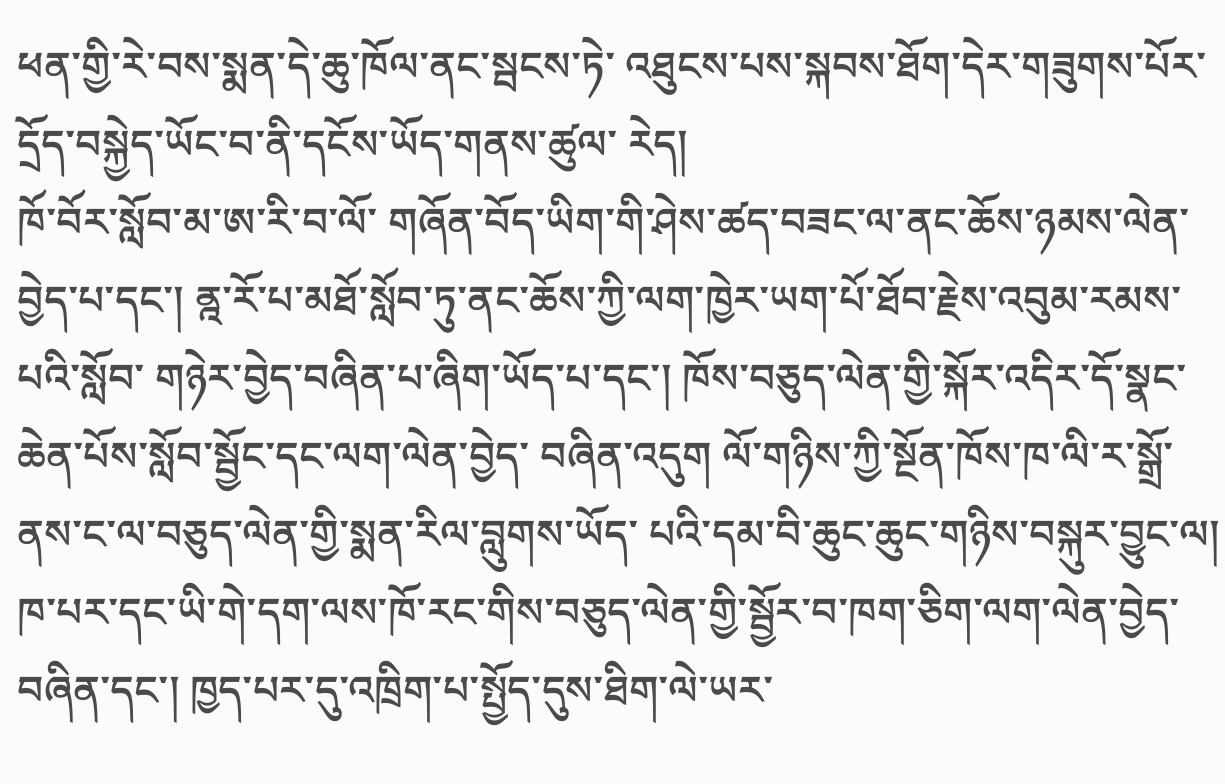ཕན་གྱི་རེ་བས་སྨན་དེ་ཆུ་ཁོལ་ནང་སྦངས་ཏེ་ འཐུངས་པས་སྐབས་ཐོག་དེར་གཟུགས་པོར་དྲོད་བསྐྱེད་ཡོང་བ་ནི་དངོས་ཡོད་གནས་ཚུལ་ རེད།
ཁོ་བོར་སློབ་མ་ཨ་རི་བ་ལོ་ གཞོན་བོད་ཡིག་གི་ཤེས་ཚད་བཟང་ལ་ནང་ཆོས་ཉམས་ལེན་བྱེད་པ་དང་། ནྰ་རོ་པ་མཐོ་སློབ་ཏུ་ནང་ཆོས་ཀྱི་ལག་ཁྱེར་ཡག་པོ་ཐོབ་རྗེས་འབུམ་རམས་པའི་སློབ་ གཉེར་བྱེད་བཞིན་པ་ཞིག་ཡོད་པ་དང་། ཁོས་བཅུད་ལེན་གྱི་སྐོར་འདིར་དོ་སྣང་ཆེན་པོས་སློབ་སྦྱོང་དང་ལག་ལེན་བྱེད་ བཞིན་འདུག ལོ་གཉིས་ཀྱི་སྔོན་ཁོས་ཁ་ལི་ར་སྒྲོ་ནས་ང་ལ་བཅུད་ལེན་གྱི་སྨན་རིལ་བླུགས་ཡོད་ པའི་དམ་བི་ཆུང་ཆུང་གཉིས་བསྐུར་བྱུང་ལ། ཁ་པར་དང་ཡི་གེ་དག་ལས་ཁོ་རང་གིས་བཅུད་ལེན་གྱི་སྦྱོར་བ་ཁག་ཅིག་ལག་ལེན་བྱེད་ བཞིན་དང་། ཁྱད་པར་དུ་འཁྲིག་པ་སྤྱོད་དུས་ཐིག་ལེ་ཡར་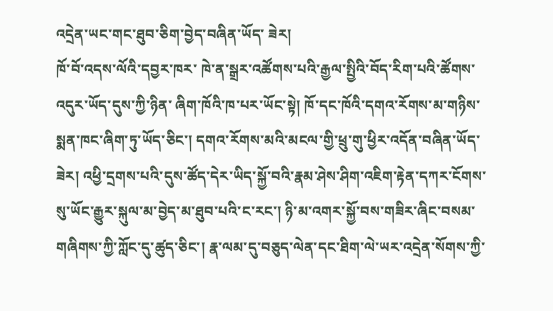འདྲེན་ཡང་གང་ཐུབ་ཅིག་བྱེད་བཞིན་ཡོད་ ཟེར།
ཁོ་བོ་འདས་ལོའི་དབྱར་ཁར་ ཁེ་ན་སྒྲར་འཚོགས་པའི་རྒྱལ་སྤྱིའི་བོད་རིག་པའི་ཚོགས་འདུར་ཡོད་དུས་ཀྱི་ཉིན་ ཞིག་ཁོའི་ཁ་པར་ཡོང་སྟེ། ཁོ་དང་ཁོའི་དགའ་རོགས་མ་གཉིས་སྨན་ཁང་ཞིག་ཏུ་ཡོད་ཅིང་། དགའ་རོགས་མའི་མངལ་གྱི་ཕྲུ་གུ་ཕྱིར་འདོན་བཞིན་ཡོད་ཟེར། འཕྱི་དྲགས་པའི་དུས་ཚོད་དེར་ཡིད་སྐྱོ་བའི་རྣམ་ཤེས་ཤིག་འཇིག་རྟེན་དཀར་ངོགས་ སུ་ཡོང་རྒྱུར་སྐུལ་མ་བྱེད་མ་ཐུབ་པའི་ང་རང་། ཉི་མ་འགར་སྐྱོ་བས་གཟིར་ཞིང་བསམ་གཞིགས་ཀྱི་ཀློང་དུ་ཚུད་ཅིང་། རྣ་ལམ་དུ་བཅུད་ལེན་དང་ཐིག་ལེ་ཡར་འདྲེན་སོགས་ཀྱི་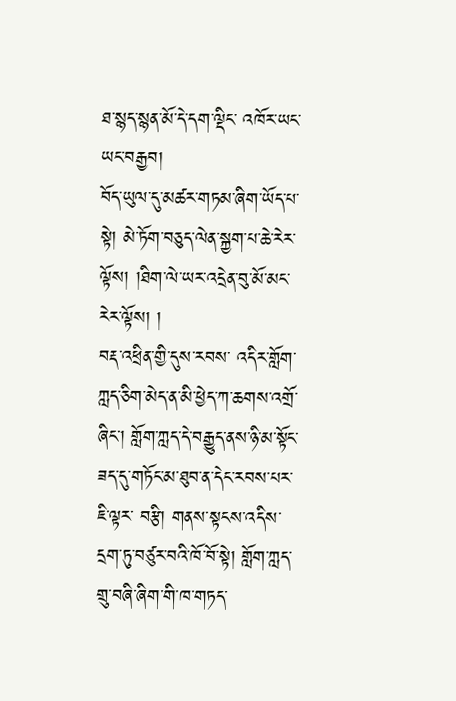ཐ་སྙད་སྙན་མོ་དེ་དག་ལྡིང་ འཁོར་ཡང་ཡང་བརྒྱབ།
བོད་ཡུལ་དུ་མཚར་གཏམ་ཞིག་ཡོད་པ་སྟེ། མེ་ཏོག་བཅུད་ལེན་སྐྱག་པ་ཆེ་རེར་ལྟོས། །ཐིག་ལེ་ཡར་འདྲེན་བུ་མོ་མང་རེར་ལྟོས། །
བརྡ་འཕྲིན་གྱི་དུས་རབས་ འདིར་གློག་ཀླད་ཅིག་མེད་ན་མི་ཕྱེད་ཀ་ཆགས་འགྲོ་ཞིང་། གློག་ཀླད་དེ་བརྒྱུད་ནས་ཉི་མ་སྟོང་ཟད་དུ་གཏོང་མ་ཐུབ་ན་དེང་རབས་པར་ཇི་ལྟར་ བརྩི། གནས་སྟངས་འདིས་དྲག་ཏུ་བཙུར་བའི་ཁོ་བོ་སྟེ། གློག་ཀླད་གྲུ་བཞི་ཞིག་གི་ཁ་གཏད་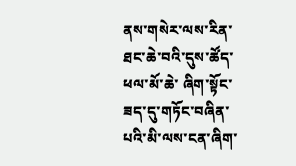ནས་གསེར་ལས་རིན་ཐང་ཆེ་བའི་དུས་ཚོད་ཕལ་མོ་ཆེ་ ཞིག་སྟོང་ཟད་དུ་གཏོང་བཞིན་པའི་མི་ལས་ངན་ཞིག་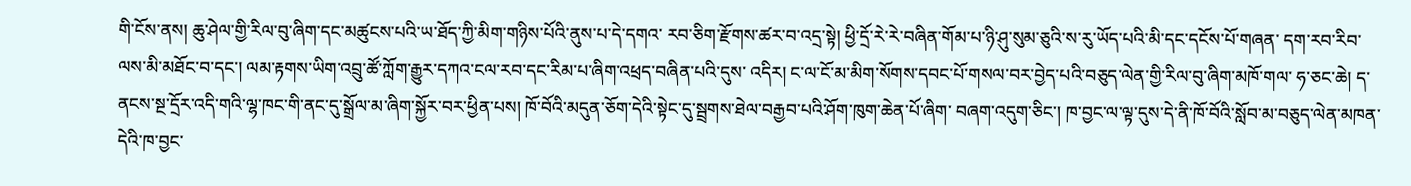གི་ངོས་ནས། ཆུ་ཤེལ་གྱི་རིལ་བུ་ཞིག་དང་མཚུངས་པའི་ཡ་ཐོད་ཀྱི་མིག་གཉིས་པོའི་ནུས་པ་དེ་དགའ་ རབ་ཅིག་རྫོགས་ཚར་བ་འདྲ་སྟེ། ཕྱི་དྲོ་རེ་རེ་བཞིན་གོམ་པ་ཉི་ཤུ་སུམ་ཅུའི་ས་རུ་ཡོད་པའི་མི་དང་དངོས་པོ་གཞན་ དག་རབ་རིབ་ལས་མི་མཐོང་བ་དང་། ལམ་རྟགས་ཡིག་འབྲུ་ཚོ་ཀློག་རྒྱུར་དཀའ་ངལ་རབ་དང་རིམ་པ་ཞིག་འཕྲད་བཞིན་པའི་དུས་ འདིར། ང་ལ་ངོ་མ་མིག་སོགས་དབང་པོ་གསལ་བར་བྱེད་པའི་བཅུད་ལེན་གྱི་རིལ་བུ་ཞིག་མཁོ་གལ་ ཧ་ཅང་ཆེ། ད་ནངས་སྔ་དྲོར་འདི་གའི་ལྷ་ཁང་གི་ནང་དུ་སྒྲོལ་མ་ཞིག་སྐྱོར་བར་ཕྱིན་པས། ཁོ་བོའི་མདུན་ཅོག་དེའི་སྟེང་དུ་སྦྲགས་ཐེལ་བརྒྱབ་པའི་ཤོག་ཁུག་ཆེན་པོ་ཞིག་ བཞག་འདུག་ཅིང་། ཁ་བྱང་ལ་ལྟ་དུས་དེ་ནི་ཁོ་བོའི་སློབ་མ་བཅུད་ལེན་མཁན་དེའི་ཁ་བྱང་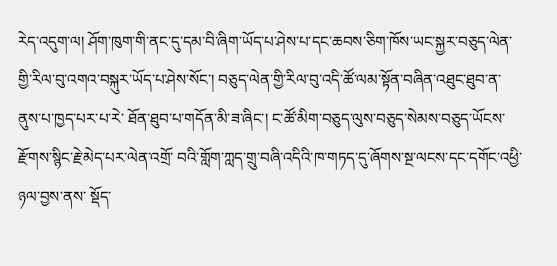རེད་འདུག་ལ། ཤོག་ཁུག་གི་ནང་དུ་དམ་བི་ཞིག་ཡོད་པ་ཤེས་པ་དང་ཆབས་ཅིག་ཁོས་ཡང་སྐྱར་བཅུད་ལེན་ གྱི་རིལ་བུ་འགའ་བསྐུར་ཡོད་པ་ཤེས་སོང་། བཅུད་ལེན་གྱི་རིལ་བུ་འདི་ཚོ་ལམ་སྟོན་བཞིན་འཐུང་ཐུབ་ན་ནུས་པ་ཁྱད་པར་པ་རེ་ ཐོན་ཐུབ་པ་གདོན་མི་ཟ་ཞིང་། ང་ཚོ་མིག་བཅུད་ལུས་བཅུད་སེམས་བཅུད་ཡོངས་རྫོགས་སྙིང་རྗེ་མེད་པར་ལེན་འགྲོ་ བའི་གློག་ཀླད་གྲུ་བཞི་འདིའི་ཁ་གཏད་དུ་ཞོགས་སྔ་ལངས་དང་དགོང་འཕྱི་ཉལ་བྱས་ནས་ སྡོད་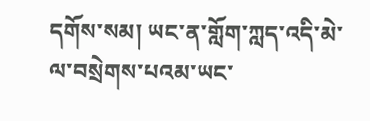དགོས་སམ། ཡང་ན་གློག་ཀླད་འདི་མེ་ལ་བསྲེགས་པའམ་ཡང་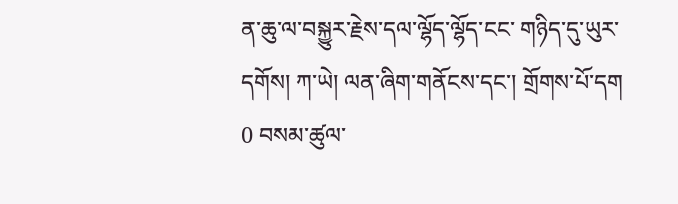ན་ཆུ་ལ་བསྐྱུར་རྗེས་དལ་ལྷོད་ལྷོད་ངང་ གཉིད་དུ་ཡུར་དགོས། ཀ་ཡེ། ལན་ཞིག་གནོངས་དང་། གྲོགས་པོ་དག
0 བསམ་ཚུལ་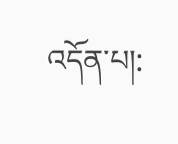འདོན་པ།: